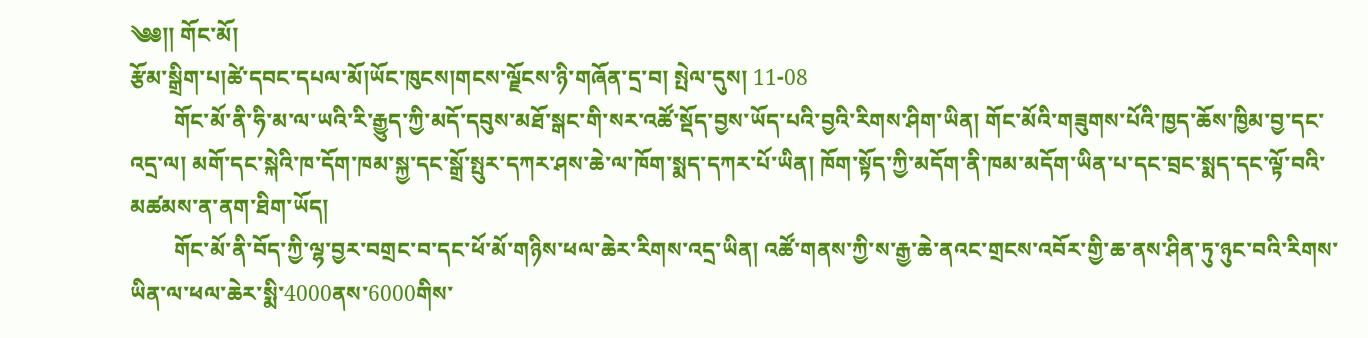༄༅།། གོང་མོ།
རྩོམ་སྒྲིག་པ།ཚེ་དབང་དཔལ་མོ།ཡོང་ཁུངས།གངས་ལྗོངས་ཉི་གཞོན་དྲ་བ། སྤེལ་དུས། 11-08
        གོང་མོ་ནི་ཧི་མ་ལ་ཡའི་རི་རྒྱུད་ཀྱི་མདོ་དབུས་མཐོ་སྒང་གི་སར་འཚོ་སྡོད་བྱས་ཡོད་པའི་བྱའི་རིགས་ཤིག་ཡིན། གོང་མོའི་གཟུགས་པོའི་ཁྱད་ཆོས་ཁྱིམ་བྱ་དང་འདྲ་ལ། མགོ་དང་སྐེའི་ཁ་དོག་ཁམ་སྐྱ་དང་སྒྲོ་སྤུར་དཀར་ཤས་ཆེ་ལ་ཁོག་སྨད་དཀར་པོ་ཡིན། ཁོག་སྟོད་ཀྱི་མདོག་ནི་ཁམ་མདོག་ཡིན་པ་དང་བྲང་སྨད་དང་ལྟོ་བའི་མཚམས་ན་ནག་ཐིག་ཡོད།
        གོང་མོ་ནི་བོད་ཀྱི་ལྷ་བྱར་བགྲང་བ་དང་ཕོ་མོ་གཉིས་ཕལ་ཆེར་རིགས་འདྲ་ཡིན། འཚོ་གནས་ཀྱི་ས་རྒྱ་ཆེ་ནའང་གྲངས་འབོར་གྱི་ཆ་ནས་ཤིན་ཏུ་ཉུང་བའི་རིགས་ཡིན་ལ་ཕལ་ཆེར་སྨི་4000ནས་6000གིས་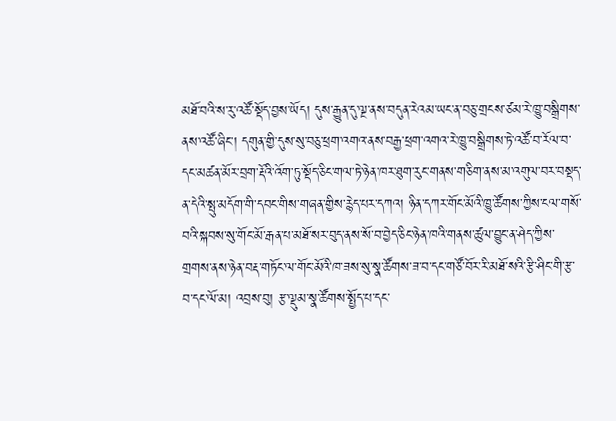མཐོ་བའི་ས་རུ་འཚོ་སྡོད་བྱས་ཡོད། དུས་རྒྱུན་དུ་ལྔ་ནས་བདུན་རེའམ་ཡང་ན་བཅུ་གྲངས་ཙམ་རེ་ཁྱུ་བསྒྲིགས་ནས་འཚོ་ཞིང་། དགུན་གྱི་དུས་སུ་བཅུ་ཕྲག་འགའ་ནས་བརྒྱ་ཕྲག་འགའ་རེ་ཁྱུ་བསྒྲིགས་ཏེ་འཚོ་བ་རོལ་བ་དང་མཚན་མོར་བྲག་རྡོའི་འོག་ཏུ་སྡོད་ཅིང་གལ་ཏེ་ཉེན་ཁར་ཐུག་རུང་གནས་གཅིག་ནས་མ་འགུལ་བར་བསྡད་ན་དེའི་སྤུ་མདོག་གི་དབང་གིས་གཞན་གྱིས་རྙེད་པར་དཀའ། ཉིན་དཀར་གོང་མོའི་ཁྱུ་ཚོགས་ཀྱིས་ངལ་གསོ་བའི་སྐབས་སུ་གོང་མོ་རྒན་པ་མཐོ་སར་བུད་ནས་སོ་བ་བྱེད་ཅིང་ཉེན་ཁའི་གནས་ཚུལ་བྱུང་ན་ཤེད་ཀྱིས་གྲགས་ནས་ཉེན་བརྡ་གཏོང་ལ་གོང་མོའི་ཁ་ཟས་སུ་སྣ་ཚོགས་ཟ་བ་དང་གཙོ་བོར་རི་མཐོ་སའི་རྩི་ཤིང་གི་རྩ་བ་དང་ལོ་མ། འབྲས་བུ། རྩ་ལྡུམ་སྣ་ཚོགས་སྤྱོད་པ་དང་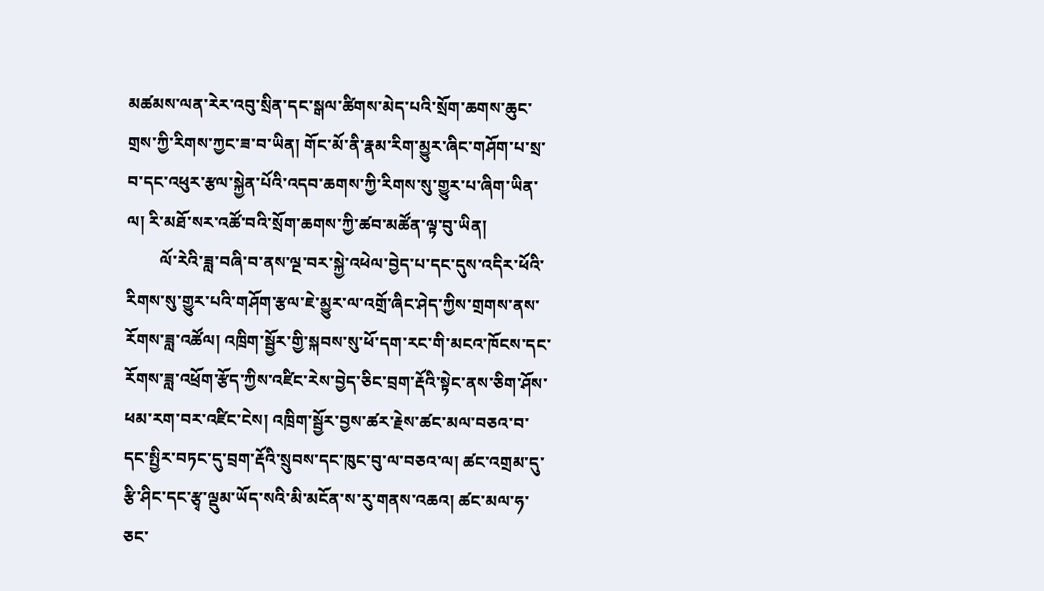མཚམས་ལན་རེར་འབུ་སྲིན་དང་སྒལ་ཚིགས་མེད་པའི་སྲོག་ཆགས་ཆུང་གྲས་ཀྱི་རིགས་ཀྱང་ཟ་བ་ཡིན། གོང་མོ་ནི་རྣམ་རིག་མྱུར་ཞིང་གཤོག་པ་སྲ་བ་དང་འཕུར་རྩལ་སྐྱེན་པོའི་འདབ་ཆགས་ཀྱི་རིགས་སུ་གྱུར་པ་ཞིག་ཡིན་ལ། རི་མཐོ་སར་འཚོ་བའི་སྲོག་ཆགས་ཀྱི་ཚབ་མཚོན་ལྟ་བུ་ཡིན།
        ལོ་རེའི་ཟླ་བཞི་བ་ནས་ལྔ་བར་སྐྱེ་འཕེལ་བྱེད་པ་དང་དུས་འདིར་ཕོའི་རིགས་སུ་གྱུར་པའི་གཤོག་རྩལ་ཇེ་མྱུར་ལ་འགྲོ་ཞིང་ཤེད་ཀྱིས་གྲགས་ནས་རོགས་ཟླ་འཚོལ། འཁྲིག་སྦྱོར་གྱི་སྐབས་སུ་ཕོ་དག་རང་གི་མངའ་ཁོངས་དང་རོགས་ཟླ་འཕྲོག་རྩོད་ཀྱིས་འཛིང་རེས་བྱེད་ཅིང་བྲག་རྡོའི་སྟེང་ནས་ཅིག་ཤོས་ཕམ་རག་བར་འཛིང་ངེས། འཁྲིག་སྦྱོར་བྱས་ཚར་རྗེས་ཚང་མལ་བཅའ་བ་དང་སྤྱིར་བཏང་དུ་བྲག་རྡོའི་སྲུབས་དང་ཁུང་བུ་ལ་བཅའ་ལ། ཚང་འགྲམ་དུ་རྩི་ཤིང་དང་རྩྭ་ལྡུམ་ཡོད་སའི་མི་མངོན་ས་རུ་གནས་འཆའ། ཚང་མལ་ཧ་ཅང་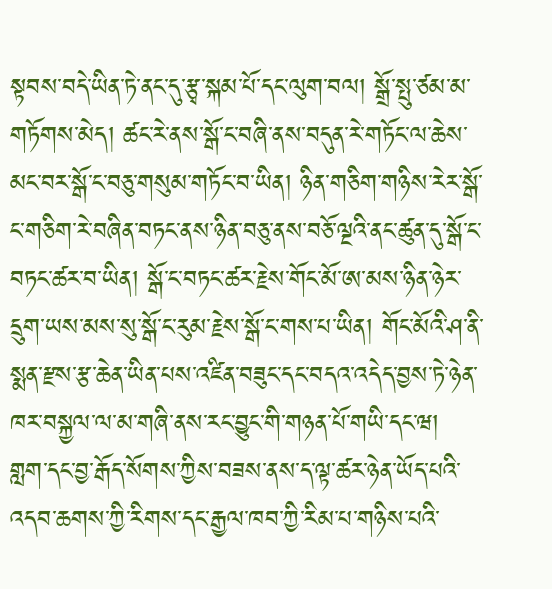སྟབས་བདེ་ཡིན་ཏེ་ནང་དུ་རྩྭ་སྐམ་པོ་དང་ལུག་བལ། སྒྲོ་སྤུ་ཙམ་མ་གཏོགས་མེད། ཚང་རེ་ནས་སྒོ་ང་བཞི་ནས་བདུན་རེ་གཏོང་ལ་ཆེས་མང་བར་སྒོ་ང་བཅུ་གསུམ་གཏོང་བ་ཡིན། ཉིན་གཅིག་གཉིས་རེར་སྒོ་ང་གཅིག་རེ་བཞིན་བཏང་ནས་ཉིན་བཅུ་ནས་བཅོ་ལྔའི་ནང་ཚུན་དུ་སྒོ་ང་བཏང་ཚར་བ་ཡིན། སྒོ་ང་བཏང་ཚར་རྗེས་གོང་མོ་ཨ་མས་ཉིན་ཉེར་དྲུག་ཡས་མས་སུ་སྒོ་ང་རུམ་རྗེས་སྒོ་ང་གས་པ་ཡིན། གོང་མོའི་ཤ་ནི་སྨན་རྫས་རྩ་ཆེན་ཡིན་པས་འཛིན་བཟུང་དང་བདའ་འདེད་བྱས་ཏེ་ཉེན་ཁར་བསྐྱལ་ལ་མ་གཞི་ནས་རང་བྱུང་གི་གཉན་པོ་གཡི་དང་ཝ། གླག་དང་བྱ་རྒོད་སོགས་ཀྱིས་བཟས་ནས་ད་ལྟ་ཚར་ཉེན་ཡོད་པའི་འདབ་ཆགས་ཀྱི་རིགས་དང་རྒྱལ་ཁབ་ཀྱི་རིམ་པ་གཉིས་པའི་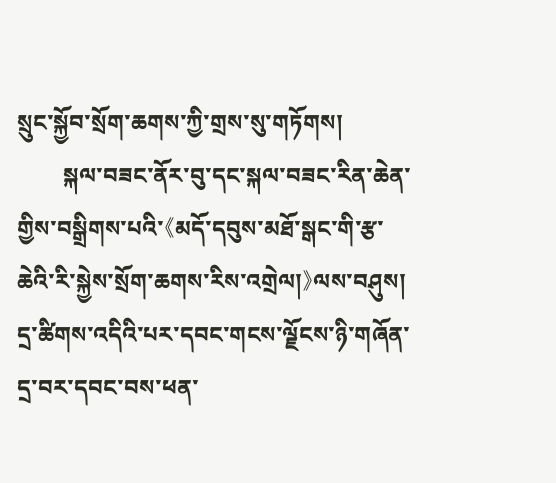སྲུང་སྐྱོབ་སྲོག་ཆགས་ཀྱི་གྲས་སུ་གཏོགས།
        སྐལ་བཟང་ནོར་བུ་དང་སྐལ་བཟང་རིན་ཆེན་གྱིས་བསྒྲིགས་པའི་《མདོ་དབུས་མཐོ་སྒང་གི་རྩ་ཆེའི་རི་སྐྱེས་སྲོག་ཆགས་རིས་འགྲེལ།》ལས་བཤུས།
དྲ་ཚིགས་འདིའི་པར་དབང་གངས་ལྗོངས་ཉི་གཞོན་དྲ་བར་དབང་བས་ཕན་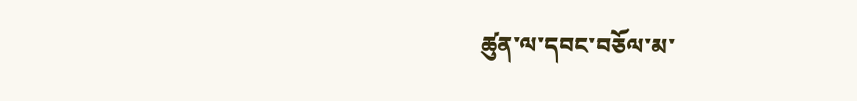ཚུན་ལ་དབང་བཅོལ་མ་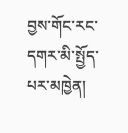བྱས་གོང་རང་དགར་མི་སྤྱོད་པར་མཁྱེན།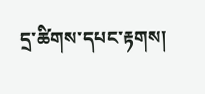དྲ་ཚིགས་དཔང་རྟགས།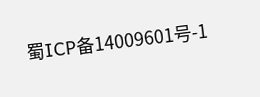蜀ICP备14009601号-1